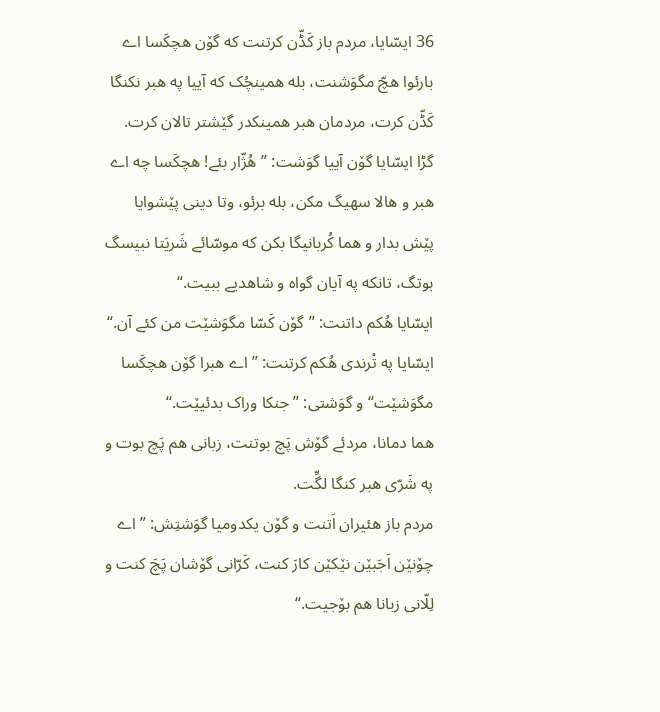36 ایسّایا، مردم باز کَڈّن کرتنت که گۆن هچکَسا اے بارئوا هچّ مگوَشنت، بله همینچُک که آییا په هبر نکنگا کَڈّن کرت، مردمان هبر همینکدر گێشتر تالان کرت.
گڑا ایسّایا گۆن آییا گوَشت: ”هُژّار بئے! هچکَسا چه اے هبر و هالا سهیگ مکن، بله برئو، وتا دینی پێشوایا پێش بدار و هما کُربانیگا بکن که موسّائے شَریَتا نبیسگ بوتگ، تانکه په آیان گواه و شاهدیے ببیت.“
ایسّایا هُکم داتنت: ”گۆن کَسّا مگوَشێت من کئے آن.“
ایسّایا په تْرندی هُکم کرتنت: ”اے هبرا گۆن هچکَسا مگوَشێت“ و گوَشتی: ”جنکا وراک بدئیێت.“
هما دمانا، مردئے گۆش پَچ بوتنت، زبانی هم پَچ بوت و په شَرّی هبر کنگا لگِّت.
مردم باز هئیران اَتنت و گۆن یکدومیا گوَشتِش: ”اے چۆنێن اَجَبێن نێکێن کارَ کنت، کَرّانی گۆشان پَچَ کنت و لِلّانی زبانا هم بۆجیت.“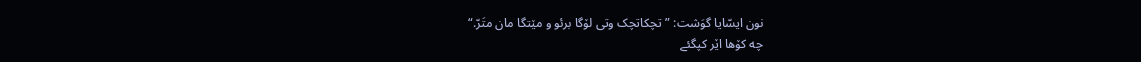نون ایسّایا گوَشت: ”تچکاتچک وتی لۆگا برئو و مێتگا مان متَرّ.“
چه کۆها اێر کپگئے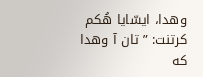وهدا، ایسّایا هُکم کرتنت: ”تان آ وهدا که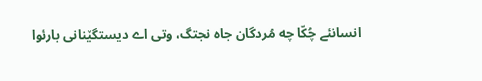انسانئے چُکّا چه مُردگان جاه نجتگ، وتی اے دیستگێنانی بارئوا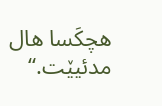هچکَسا هال مدئیێت.“